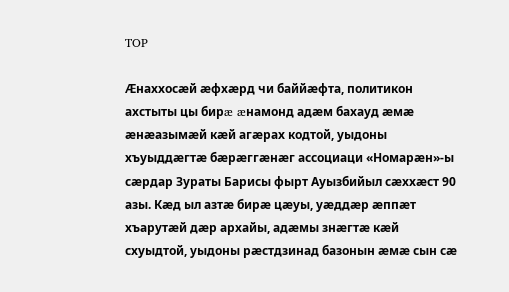TOP

Æнаххосæй æфхæрд чи баййæфта, политикон ахстыты цы бирæ æнамонд адæм бахауд æмæ æнæазымæй кæй агæрах кодтой, уыдоны хъуыддæгтæ бæрæггæнæг ассоциаци «Номарæн»-ы сæрдар Зураты Барисы фырт Ауызбийыл сæххæст 90 азы. Кæд ыл азтæ бирæ цæуы, уæддæр æппæт хъарутæй дæр архайы, адæмы знæгтæ кæй схуыдтой, уыдоны рæстдзинад базонын æмæ сын сæ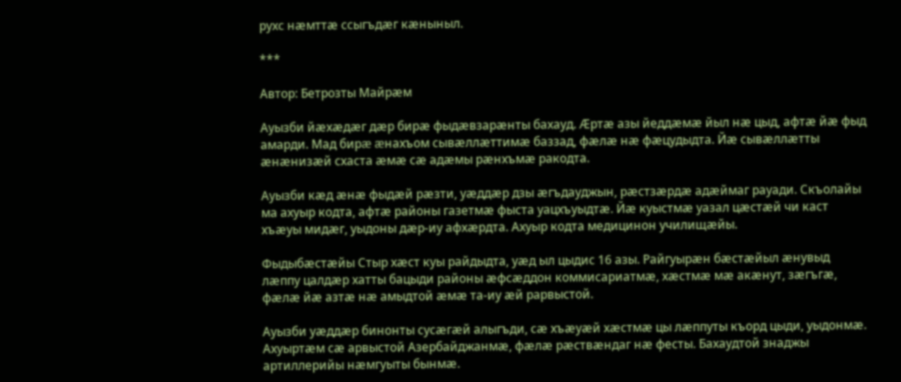рухс нæмттæ ссыгъдæг кæныныл.

***

Автор: Бетрозты Майрæм

Ауызби йæхæдæг дæр бирæ фыдæвзарæнты бахауд. Æртæ азы йеддæмæ йыл нæ цыд, афтæ йæ фыд амарди. Мад бирæ æнахъом сывæллæттимæ баззад, фæлæ нæ фæцудыдта. Йæ сывæллæтты æнæнизæй схаста æмæ сæ адæмы рæнхъмæ ракодта.

Ауызби кæд æнæ фыдæй рæзти, уæддæр дзы æгъдауджын, рæстзæрдæ адæймаг рауади. Скъолайы ма ахуыр кодта, афтæ районы газетмæ фыста уацхъуыдтæ. Йæ куыстмæ уазал цæстæй чи каст хъæуы мидæг, уыдоны дæр-иу афхæрдта. Ахуыр кодта медицинон училищæйы.

Фыдыбæстæйы Стыр хæст куы райдыдта, уæд ыл цыдис 16 азы. Райгуырæн бæстæйыл æнувыд лæппу цалдæр хатты бацыди районы æфсæддон коммисариатмæ, хæстмæ мæ акæнут, зæгъгæ, фæлæ йæ азтæ нæ амыдтой æмæ та-иу æй рарвыстой.

Ауызби уæддæр бинонты сусæгæй алыгъди, сæ хъæуæй хæстмæ цы лæппуты къорд цыди, уыдонмæ. Ахуыртæм сæ арвыстой Азербайджанмæ, фæлæ рæствæндаг нæ фесты. Бахаудтой знаджы артиллерийы нæмгуыты бынмæ.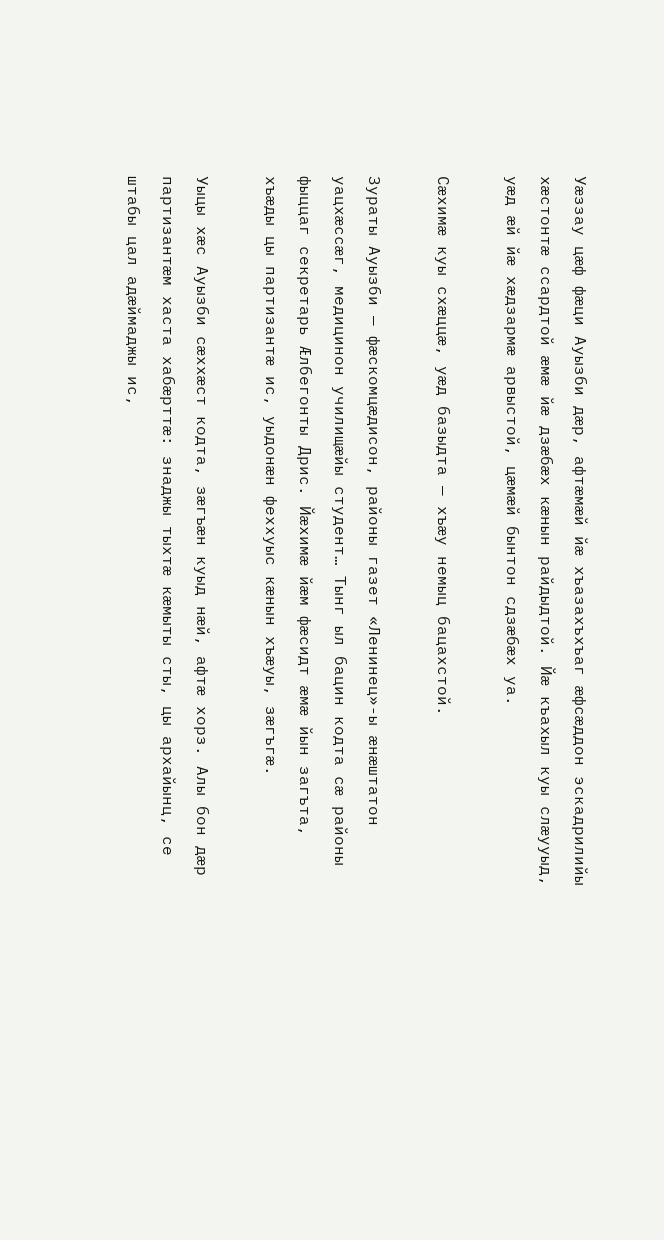Уæззау цæф фæци Ауызби дæр, афтæмæй йæ хъазахъхъаг æфсæддон эскадрилийы хæстонтæ ссардтой æмæ йæ дзæбæх кæнын райдыдтой. Йæ къахыл куы слæууыд, уæд æй йæ хæдзармæ арвыстой, цæмæй бынтон сдзæбæх уа.

Сæхимæ куы схæццæ, уæд базыдта — хъæу немыц бацахстой.

Зураты Ауызби — фæскомцæдисон, районы газет «Ленинец»-ы æнæштатон уацхæссæг, медицинон училищæйы студент… Тынг ыл бацин кодта сæ районы фыццаг секретарь Æлбегонты Дрис. Йæхимæ йæм фæсидт æмæ йын загъта, хъæды цы партизантæ ис, уыдонæн феххуыс кæнын хъæуы, зæгъгæ.

Уыцы хæс Ауызби сæххæст кодта, зæгъæн куыд нæй, афтæ хорз. Алы бон дæр партизантæм хаста хабæрттæ: знаджы тыхтæ кæмыты сты, цы архайынц, се штабы цал адæймаджы ис,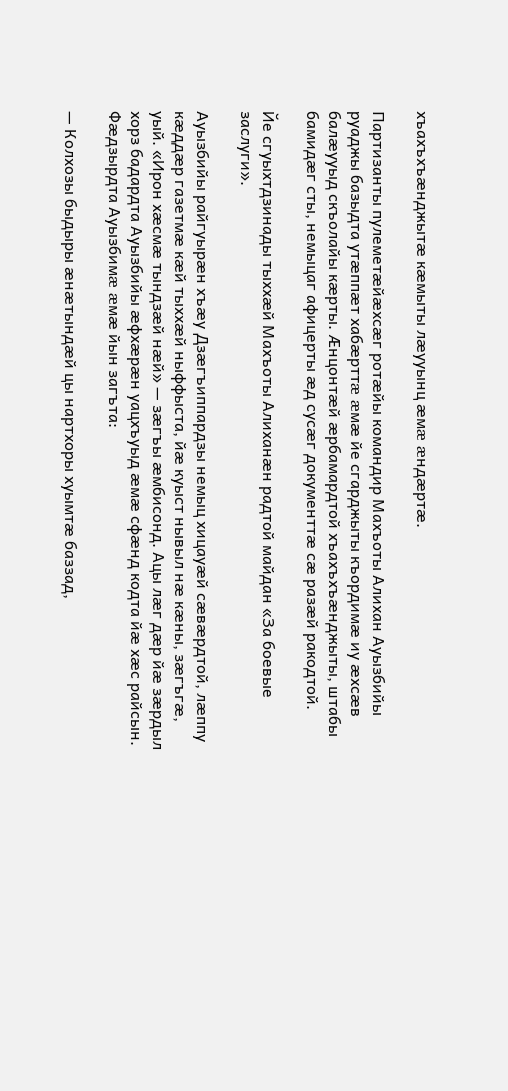хъахъхъæнджытæ кæмыты лæууынц æмæ æндæртæ.

Партизанты пулеметæйæхсæг ротæйы командир Махъоты Алихан Ауызбийы руаджы базыдта утæппæт хабæрттæ æмæ йе сгарджыты къордимæ иу æхсæв балæууыд скъолайы кæрты. Æнцонтæй æрбамардтой хъахъхъæнджыты, штабы бамидæг сты, немыцаг афицерты æд сусæг документтæ сæ разæй ракодтой.

Йе сгуыхтдзинады тыххæй Махъоты Алиханæн радтой майдан «За боевые заслуги».

Ауызбийы райгуырæн хъæу Дзæгъиппардзы немыц хицауæй сæвæрдтой, лæппу кæддæр газетмæ кæй тыххæй ныффыста, йæ куыст нывыл нæ кæны, зæгъгæ, уый. «Ирон хæсмæ тындзæй нæй» — зæгъы æмбисонд. Ацы лæг дæр йæ зæрдыл хорз бадардта Ауызбийы æфхæрæн уацхъуыд æмæ сфæнд кодта йæ хæс райсын. Фæдзырдта Ауызбимæ æмæ йын загъта:

— Колхозы быдыры æнæтындæй цы нартхоры хуымтæ баззад,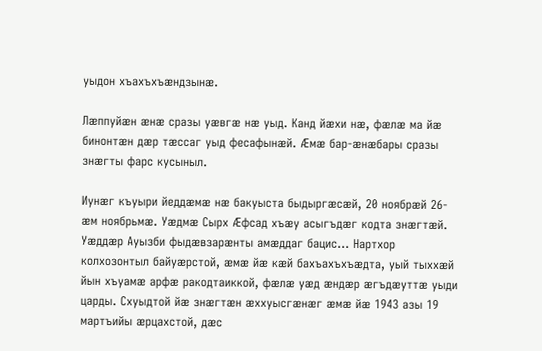уыдон хъахъхъæндзынæ.

Лæппуйæн æнæ сразы уæвгæ нæ уыд. Канд йæхи нæ, фæлæ ма йæ бинонтæн дæр тæссаг уыд фесафынæй. Æмæ бар-æнæбары сразы знæгты фарс кусыныл.

Иунæг къуыри йеддæмæ нæ бакуыста быдыргæсæй, 20 ноябрæй 26-æм ноябрьмæ. Уæдмæ Сырх Æфсад хъæу асыгъдæг кодта знæгтæй. Уæддæр Ауызби фыдæвзарæнты амæддаг бацис… Нартхор колхозонтыл байуæрстой, æмæ йæ кæй бахъахъхъæдта, уый тыххæй йын хъуамæ арфæ ракодтаиккой, фæлæ уæд æндæр æгъдæуттæ уыди царды. Схуыдтой йæ знæгтæн æххуысгæнæг æмæ йæ 1943 азы 19 мартъийы æрцахстой, дæс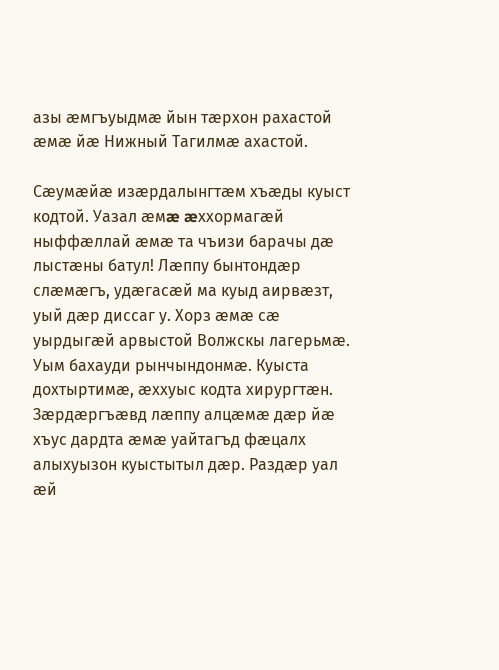азы æмгъуыдмæ йын тæрхон рахастой æмæ йæ Нижный Тагилмæ ахастой.

Сæумæйæ изæрдалынгтæм хъæды куыст кодтой. Уазал æмæ æххормагæй ныффæллай æмæ та чъизи барачы дæ лыстæны батул! Лæппу бынтондæр слæмæгъ, удæгасæй ма куыд аирвæзт, уый дæр диссаг у. Хорз æмæ сæ уырдыгæй арвыстой Волжскы лагерьмæ. Уым бахауди рынчындонмæ. Куыста дохтыртимæ, æххуыс кодта хирургтæн. Зæрдæргъæвд лæппу алцæмæ дæр йæ хъус дардта æмæ уайтагъд фæцалх алыхуызон куыстытыл дæр. Раздæр уал æй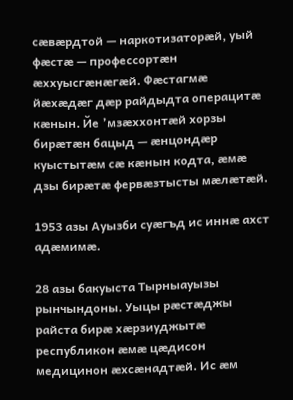сæвæрдтой — наркотизаторæй, уый фæстæ — профессортæн æххуысгæнæгæй. Фæстагмæ йæхæдæг дæр райдыдта операцитæ кæнын. Йе ’мзæххонтæй хорзы бирæтæн бацыд — æнцондæр куыстытæм сæ кæнын кодта, æмæ дзы бирæтæ фервæзтысты мæлæтæй.

1953 азы Ауызби суæгъд ис иннæ ахст адæмимæ.

28 азы бакуыста Тырныауызы рынчындоны. Уыцы рæстæджы райста бирæ хæрзиуджытæ республикон æмæ цæдисон медицинон æхсæнадтæй. Ис æм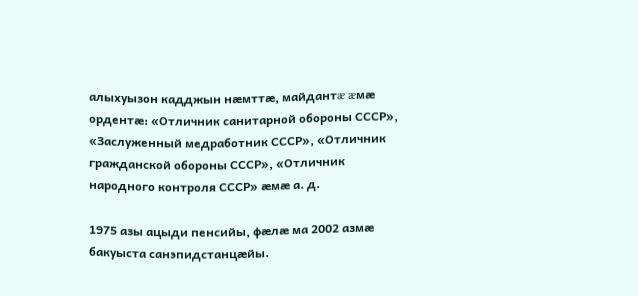алыхуызон кадджын нæмттæ, майдантæ æмæ ордентæ: «Отличник санитарной обороны СССР», «Заслуженный медработник СССР», «Отличник гражданской обороны СССР», «Отличник народного контроля СССР» æмæ а. д.

1975 азы ацыди пенсийы, фæлæ ма 2002 азмæ бакуыста санэпидстанцæйы.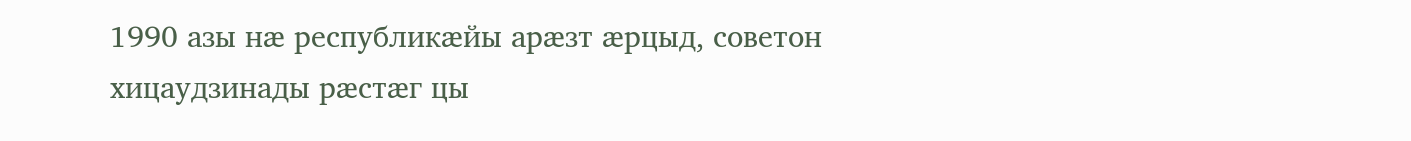1990 азы нæ республикæйы арæзт æрцыд, советон хицаудзинады рæстæг цы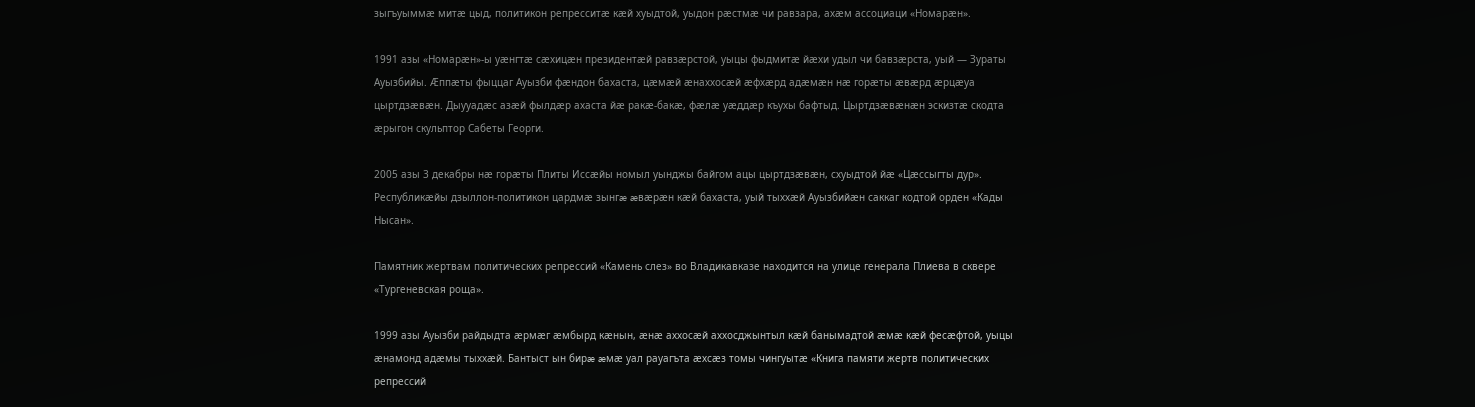зыгъуыммæ митæ цыд, политикон репресситæ кæй хуыдтой, уыдон рæстмæ чи равзара, ахæм ассоциаци «Номарæн».

1991 азы «Номарæн»-ы уæнгтæ сæхицæн президентæй равзæрстой, уыцы фыдмитæ йæхи удыл чи бавзæрста, уый — Зураты Ауызбийы. Æппæты фыццаг Ауызби фæндон бахаста, цæмæй æнаххосæй æфхæрд адæмæн нæ горæты æвæрд æрцæуа цыртдзæвæн. Дыууадæс азæй фылдæр ахаста йæ ракæ-бакæ, фæлæ уæддæр къухы бафтыд. Цыртдзæвæнæн эскизтæ скодта æрыгон скульптор Сабеты Георги.

2005 азы 3 декабры нæ горæты Плиты Иссæйы номыл уынджы байгом ацы цыртдзæвæн, схуыдтой йæ «Цæссыгты дур». Республикæйы дзыллон-политикон цардмæ зынгæ æвæрæн кæй бахаста, уый тыххæй Ауызбийæн саккаг кодтой орден «Кады Нысан».

Памятник жертвам политических репрессий «Камень слез» во Владикавказе находится на улице генерала Плиева в сквере «Тургеневская роща».

1999 азы Ауызби райдыдта æрмæг æмбырд кæнын, æнæ аххосæй аххосджынтыл кæй банымадтой æмæ кæй фесæфтой, уыцы æнамонд адæмы тыххæй. Бантыст ын бирæ æмæ уал рауагъта æхсæз томы чингуытæ «Книга памяти жертв политических репрессий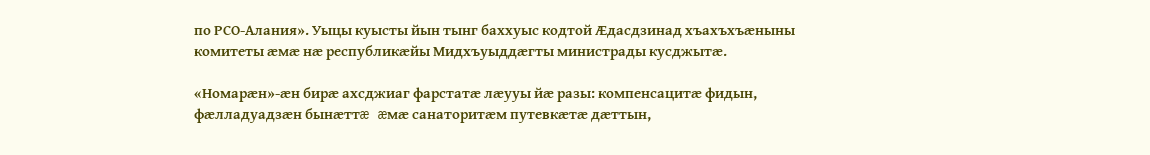по РСО-Алания». Уыцы куысты йын тынг баххуыс кодтой Æдасдзинад хъахъхъæныны комитеты æмæ нæ республикæйы Мидхъуыддæгты министрады кусджытæ.

«Номарæн»-æн бирæ ахсджиаг фарстатæ лæууы йæ разы: компенсацитæ фидын, фæлладуадзæн бынæттæ æмæ санаторитæм путевкæтæ дæттын,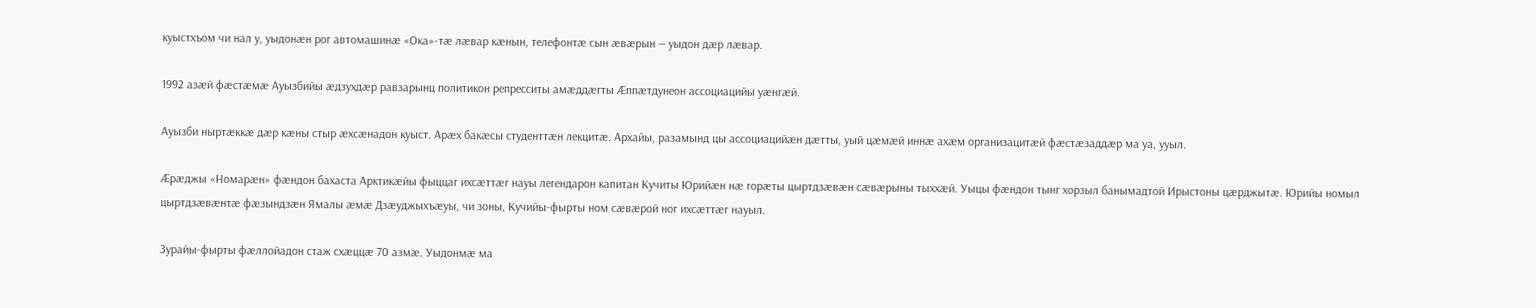куыстхъом чи нал у, уыдонæн рог автомашинæ «Ока»-тæ лæвар кæнын, телефонтæ сын æвæрын — уыдон дæр лæвар.

1992 азæй фæстæмæ Ауызбийы æдзухдæр равзарынц политикон репресситы амæддæгты Æппæтдунеон ассоциацийы уæнгæй.

Ауызби ныртæккæ дæр кæны стыр æхсæнадон куыст. Арæх бакæсы студенттæн лекцитæ. Архайы, разамынд цы ассоциацийæн дæтты, уый цæмæй иннæ ахæм организацитæй фæстæзаддæр ма уа, ууыл.

Æрæджы «Номарæн» фæндон бахаста Арктикæйы фыццаг ихсæттæг науы легендарон капитан Кучиты Юрийæн нæ горæты цыртдзæвæн сæвæрыны тыххæй. Уыцы фæндон тынг хорзыл банымадтой Ирыстоны цæрджытæ. Юрийы номыл цыртдзæвæнтæ фæзындзæн Ямалы æмæ Дзæуджыхъæуы, чи зоны, Кучийы-фырты ном сæвæрой ног ихсæттæг науыл.

Зурайы-фырты фæллойадон стаж схæццæ 70 азмæ. Уыдонмæ ма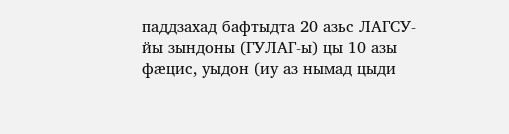паддзахад бафтыдта 20 азьс ЛАГСУ-йы зындоны (ГУЛАГ-ы) цы 10 азы фæцис, уыдон (иу аз нымад цыди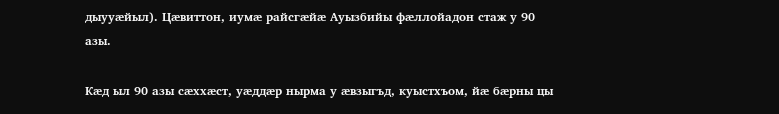дыууæйыл). Цæвиттон, иумæ райсгæйæ Ауызбийы фæллойадон стаж у 90 азы.

Кæд ыл 90 азы сæххæст, уæддæр нырма у æвзыгъд, куыстхъом, йæ бæрны цы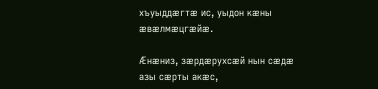хъуыддæгтæ ис, уыдон кæны æвæлмæцгæйæ.

Æнæниз, зæрдæрухсæй нын сæдæ азы сæрты акæс,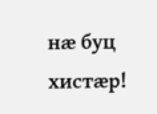нæ буц хистæр!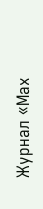Журнал «Мах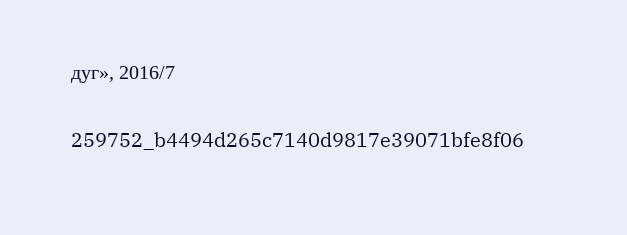дуг», 2016/7

259752_b4494d265c7140d9817e39071bfe8f06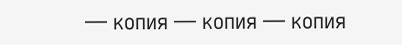— копия — копия — копия